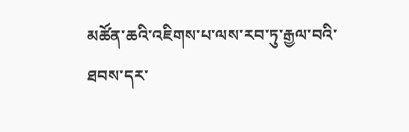མཚོན་ཆའི་འཇིགས་པ་ལས་རབ་ཏུ་རྒྱལ་བའི་ཐབས་དར་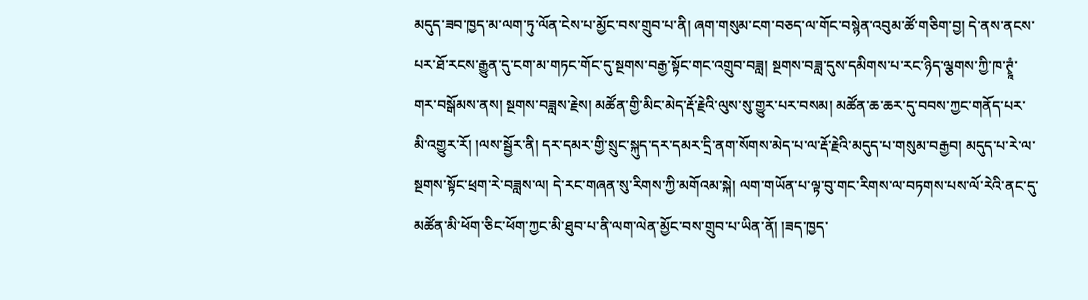མདུད་ཟབ་ཁྱད་མ་ལག་ཏུ་ལོན་ངེས་པ་མྱོང་བས་གྲུབ་པ་ནི། ཞག་གསུམ་ངག་བཅད་ལ་གོང་བསྙེན་འབུམ་ཚོ་གཅིག་བྱ། དེ་ནས་ནངས་པར་ཐོ་རངས་རྒྱུན་དུ་ངག་མ་གཏང་གོང་དུ་སྔགས་བརྒྱ་སྟོང་གང་འགྲུབ་བཟླ། སྔགས་བཟླ་དུས་དམིགས་པ་རང་ཉིད་ལྕགས་ཀྱི་ཁ་ཊྭཱཾ་གར་བསྒོམས་ནས། སྔགས་བཟླས་རྗེས། མཚོན་གྱི་མིང་མེད་རྡོ་རྗེའི་ལུས་སུ་གྱུར་པར་བསམ། མཚོན་ཆ་ཆར་དུ་བབས་ཀྱང་གནོད་པར་མི་འགྱུར་རོ། །ལས་སྦྱོར་ནི། དར་དམར་གྱི་སྲུང་སྐུད་དར་དམར་དྲི་ནག་སོགས་མེད་པ་ལ་རྡོ་རྗེའི་མདུད་པ་གསུམ་བརྒྱབ། མདུད་པ་རེ་ལ་སྔགས་སྟོང་ཕྲག་རེ་བཟླས་ལ། དེ་རང་གཞན་སུ་རིགས་ཀྱི་མགོའམ་སྐེ། ལག་གཡོན་པ་ལྟ་བུ་གང་རིགས་ལ་བཏགས་པས་ལོ་རེའི་ནང་དུ་མཚོན་མི་ཕོག་ཅིང་ཕོག་ཀྱང་མི་ཐུབ་པ་ནི་ལག་ལེན་མྱོང་བས་གྲུབ་པ་ཡིན་ནོ། །ཟད་ཁྱད་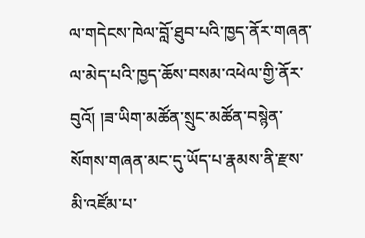ལ་གདེངས་ཁེལ་བློ་ཐུབ་པའི་ཁྱད་ནོར་གཞན་ལ་མེད་པའི་ཁྱད་ཆོས་བསམ་འཕེལ་གྱི་ནོར་བུའོ། །ཟ་ཡིག་མཚོན་སྲུང་མཚོན་བསྙེན་སོགས་གཞན་མང་དུ་ཡོད་པ་རྣམས་ནི་རྫས་མི་འཛོམ་པ་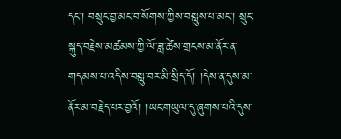དང་། བསྲུང་བྱ་མང་བ་སོགས་ཀྱིས་བསླུས་པ་མང་། སྲུང་སྐུད་བརྗེས་མཚམས་ཀྱི་ལོ་ཟླ་ཚེས་གྲངས་མ་ནོར་ན་གདམས་པ་འདིས་བསླུ་བར་མི་སྲིད་དོ། །དེས་ན་དུས་མ་ནོར་མ་བརྗེད་པར་བྱའོ། །ཡང་གཡུལ་དུ་ཞུགས་པའི་དུས་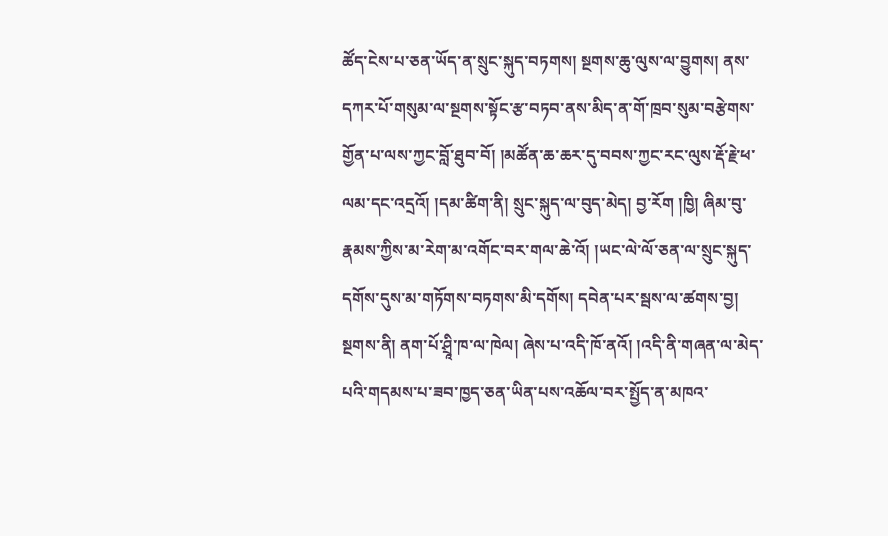ཚོད་ངེས་པ་ཅན་ཡོད་ན་སྲུང་སྐུད་བཏགས། སྔགས་ཆུ་ལུས་ལ་བྱུགས། ནས་དཀར་པོ་གསུམ་ལ་སྔགས་སྟོང་རྩ་བཏབ་ནས་མིད་ན་གོ་ཁྲབ་སུམ་བརྩེགས་གྱོན་པ་ལས་ཀྱང་བློ་ཐུབ་བོ། །མཚོན་ཆ་ཆར་དུ་བབས་ཀྱང་རང་ལུས་རྡོ་རྗེ་ཕ་ལམ་དང་འདྲའོ། །དམ་ཚིག་ནི། སྲུང་སྐུད་ལ་བུད་མེད། བྱ་རོག །ཁྱི། ཞིམ་བུ་རྣམས་ཀྱིས་མ་རེག་མ་འགོང་བར་གལ་ཆེ་འོ། །ཡང་ལེ་ལོ་ཅན་ལ་སྲུང་སྐུད་དགོས་དུས་མ་གཏོགས་བཏགས་མི་དགོས། དབེན་པར་སྦས་ལ་ཚགས་བྱ། སྔགས་ནི། ནག་པོ་ཤྲཱི་ཁ་ལ་ཁེལ། ཞེས་པ་འདི་ཁོ་ནའོ། །འདི་ནི་གཞན་ལ་མེད་པའི་གདམས་པ་ཟབ་ཁྱད་ཅན་ཡིན་པས་འཆོལ་བར་སྤྱོད་ན་མཁའ་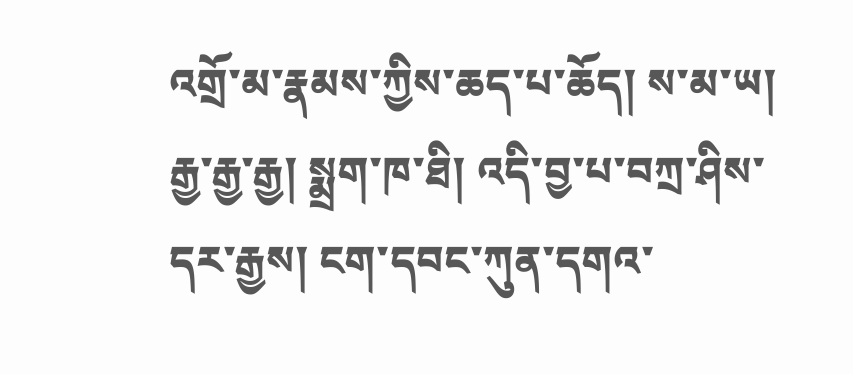འགྲོ་མ་རྣམས་ཀྱིས་ཆད་པ་ཆོད། ས་མ་ཡ། རྒྱ་རྒྱ་རྒྱ། སྨྲག་ཁ་ཐི། འདི་བྱ་པ་བཀྲ་ཤིས་དར་རྒྱས། ངག་དབང་ཀུན་དགའ་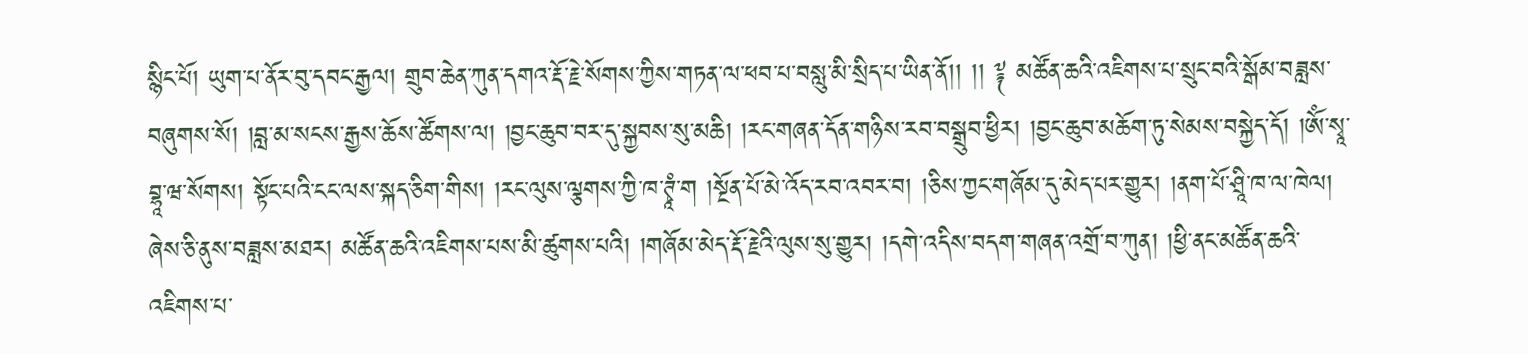སྙིང་པོ། ཡུག་པ་ནོར་བུ་དབང་རྒྱལ། གྲུབ་ཆེན་ཀུན་དགའ་རྡོ་རྗེ་སོགས་ཀྱིས་གཏན་ལ་ཕབ་པ་བསླུ་མི་སྲིད་པ་ཡིན་ནོ།། །། ༈ མཚོན་ཆའི་འཇིགས་པ་སྲུང་བའི་སྒོམ་བཟླས་བཞུགས་སོ། །བླ་མ་སངས་རྒྱས་ཆོས་ཚོགས་ལ། །བྱང་ཆུབ་བར་དུ་སྐྱབས་སུ་མཆི། །རང་གཞན་དོན་གཉིས་རབ་བསྒྲུབ་ཕྱིར། །བྱང་ཆུབ་མཆོག་ཏུ་སེམས་བསྐྱེད་དོ། །ཨོཾ་སྭཱ་བྷཱ་ཝ་སོགས། སྟོང་པའི་ངང་ལས་སྐད་ཅིག་གིས། །རང་ལུས་ལྕགས་ཀྱི་ཁ་ཊྭཱཾ་ག །སྔོན་པོ་མེ་འོད་རབ་འབར་བ། །ཅིས་ཀྱང་གཞོམ་དུ་མེད་པར་གྱུར། །ནག་པོ་ཤྲཱི་ཁ་ལ་ཁེལ། ཞེས་ཅི་ནུས་བཟླས་མཐར། མཚོན་ཆའི་འཇིགས་པས་མི་ཚུགས་པའི། །གཞོམ་མེད་རྡོ་རྗེའི་ལུས་སུ་གྱུར། །དགེ་འདིས་བདག་གཞན་འགྲོ་བ་ཀུན། །ཕྱི་ནང་མཚོན་ཆའི་འཇིགས་པ་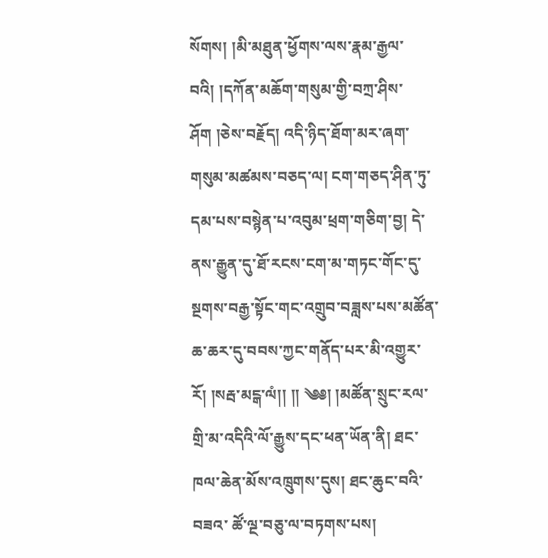སོགས། །མི་མཐུན་ཕྱོགས་ལས་རྣམ་རྒྱལ་བའི། །དཀོན་མཆོག་གསུམ་གྱི་བཀྲ་ཤིས་ཤོག །ཅེས་བརྗོད། འདི་ཉིད་ཐོག་མར་ཞག་གསུམ་མཚམས་བཅད་ལ། ངག་གཅད་ཤིན་ཏུ་དམ་པས་བསྙེན་པ་འབུམ་ཕྲག་གཅིག་བྱ། དེ་ནས་རྒྱུན་དུ་ཐོ་རངས་ངག་མ་གཏང་གོང་དུ་སྔགས་བརྒྱ་སྟོང་གང་འགྲུབ་བཟླས་པས་མཚོན་ཆ་ཆར་དུ་བབས་ཀྱང་གནོད་པར་མི་འགྱུར་རོ། །སརྦ་མངྒ་ལཾ།། །། ༄༅། །མཚོན་སྲུང་རལ་གྲི་མ་འདིའི་ལོ་རྒྱུས་དང་ཕན་ཡོན་ནི། ཐང་ཁལ་ཆེན་མོས་འཁྲུགས་དུས། ཐང་ཆུང་བའི་བཟའ་ ཚོ་ལྔ་བཅུ་ལ་བཏགས་པས།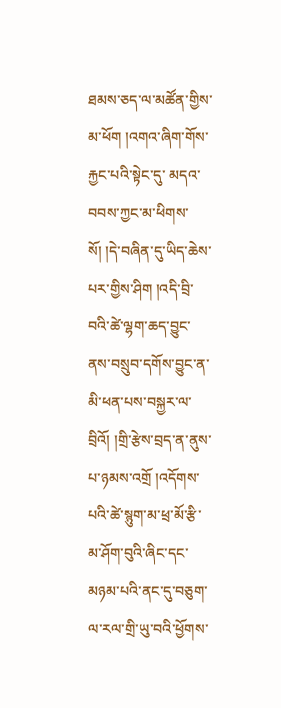ཐམས་ཅད་ལ་མཚོན་གྱིས་མ་ཕོག །འགའ་ཞིག་གོས་རྐྱང་པའི་སྟེང་དུ་ མདའ་བབས་ཀྱང་མ་ཕིགས་སོ། །དེ་བཞིན་དུ་ཡིད་ཆེས་པར་གྱིས་ཤིག །འདི་བྲི་བའི་ཚེ་ལྷག་ཆད་བྱུང་ ནས་བསྲུབ་དགོས་བྱུང་ན་མི་ཕན་པས་བསྐྱར་ལ་བྲིའོ། །གྲི་རྩེས་བྲད་ན་ནུས་པ་ཉམས་འགྲོ །འདོགས་པའི་ཚེ་སྙུག་མ་ཕྲ་མོ་རྩི་མ་ཤོག་བུའི་ཞིང་དང་མཉམ་པའི་ནང་དུ་བཅུག་ལ་རལ་གྲི་ཡུ་བའི་ཕྱོགས་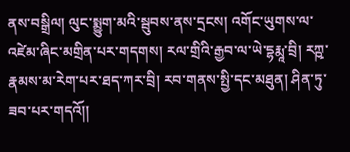ནས་བསྒྲིལ། ལུང་སྨྱུག་མའི་སྦུབས་ནས་དྲངས། འགོང་ཡུགས་ལ་འཛེམ་ཞིང་མགྲིན་པར་གདགས། རལ་གྲིའི་རྒྱབ་ལ་ཡེ་དྷརྨཱ་བྲི། རཀྵ་རྣམས་མ་རེག་པར་ཐད་ཀར་བྲི། རབ་གནས་སྤྱི་དང་མཐུན། ཤིན་ཏུ་ཟབ་པར་གདའོ།།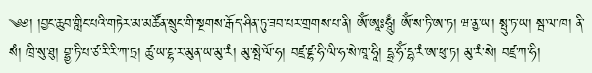༄༅། །བྱང་ཆུབ་གླིང་པའི་གཏེར་མ་མཚོན་སྲུང་གི་སྔགས་རྒོད་ཤིན་ཏུ་ཟབ་པར་གྲགས་པ་ནི། ཨོཾ་ཨཱཿཧཱུྃ། ཨོཾ་ས་ཏི་ཨ་ཏ། ཝ་ནྱ་ཡ། སྤུ་ཏ་ཡ། སྦ་ལ་ཁ། ནི་སཾ། ཁྲི་སུ་ཐུ། བྷྱ་ཏི་པ་ཙ་རི་རི་ཀ་ཏྲ། ཚུ་ཡ་ངྷ་ར་མུན་ཡ་མུ་རཾ། མུ་སྤེ་ལོ་ཧ། བཛྲ་ཛྷ་ཧི་ལི་ཧ་སེ་ཁཱ་ཧཱི། དྷྲ་ཧོཾ་དྷ་རཾ་ཨ་ཕུ་ཏ། མུ་རཾ་སེ། བཛྲ་ཀ་ཧི།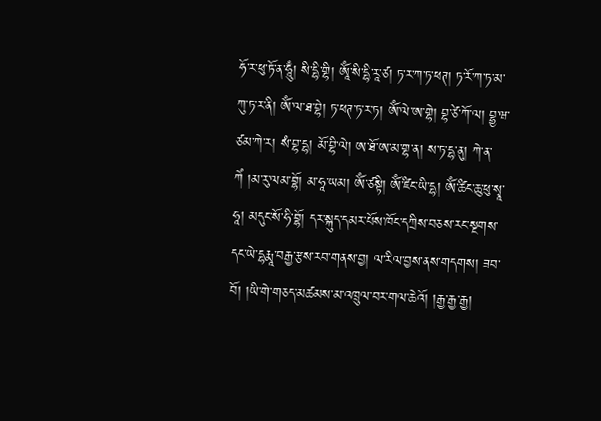ཧོ་ར་ཕུ་ཏོ་ན་ཧཱུྃ། སི་དྷི་གྷི། ཨཱོཾ་སི་དྷི་རཱ་ཙ། ཏ་ར་ཀ་ཏ་ཕཊ། ཏ་རོ་ཀ་ཏ་མ་ཀུ་ཏ་ར་ནི། ཨོཾ་ལ་ཐ་བྷེ། ཏ་ཕཊ་ཏ་ར་ཏ། ཨོཾ་ལེ་ཨ་གྷེ། བྷ་ཙེ་ཀོ་ལ། བྷྱ་ཝ་ཙམ་ཀེ་ར། སཾ་བྷ་དྷ། མོ་བྷི་ལེ། ཨ་ཐོ་ཨ་མ་གྷ་ན། ས་ཏ་དྷ་ནུ། ཀེ་ན་ཀེཾ །མ་རུ་ལམ་བྷོ། མ་ཧཱ་ཡམ། ཨོཾ་ཙསྟི། ཨོཾ་ཛིང་ཡི་དྷ། ཨོཾ་ཚིང་ཆུ་ཕུ་སྭཱ་ཧཱ། མདུང་སོ་ཧི་བྷོ། དར་སྐུད་དམར་པོས་ཁོང་དཀྲིས་བཅས་རང་སྔགས་དང་ཡེ་དྷརྨཱ་བརྒྱ་རྩས་རབ་གནས་བྱ། ལ་རིལ་བྱས་ནས་གདགས། ཟབ་བོ། །ཡི་གེ་གཅད་མཚམས་མ་འཁྲུལ་བར་གལ་ཆེའོ། །རྒྱ་རྒྱ་རྒྱ།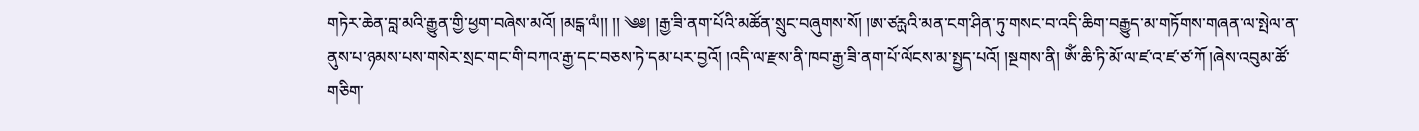གཏེར་ཆེན་བླ་མའི་རྒྱུན་གྱི་ཕྱག་བཞེས་མའོ། །མངྒ་ལཾ།། །། ༄༅། །རྒྱ་ཟི་ནག་པོའི་མཚོན་སྲུང་བཞུགས་སོ། །ཨ་ཙརྻའི་མན་ངག་ཤིན་ཏུ་གསང་བ་འདི་ཆིག་བརྒྱུད་མ་གཏོགས་གཞན་ལ་སྤེལ་ན་ནུས་པ་ཉམས་པས་གསེར་སྲང་གང་གི་བཀའ་རྒྱ་དང་བཅས་ཏེ་དམ་པར་བྱའོ། །འདི་ལ་རྫས་ནི་ཁབ་རྒྱ་ཟི་ནག་པོ་ལོངས་མ་སྤྱད་པའོ། །སྔགས་ནི། ཨོཾ་ཆི་ཏི་མོ་ལ་ཛ་འ་ཛ་ཙ་ཀོ །ཞེས་འབུམ་ཚོ་གཅིག་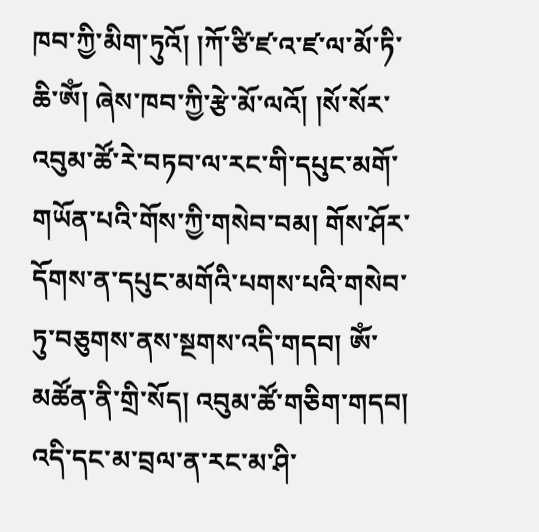ཁབ་ཀྱི་མིག་ཏུའོ། །ཀོ་ཙི་ཛ་འ་ཛ་ལ་མོ་ཏི་ཆི་ཨོཾ། ཞེས་ཁབ་ཀྱི་རྩེ་མོ་ལའོ། །སོ་སོར་འབུམ་ཚོ་རེ་བཏབ་ལ་རང་གི་དཔུང་མགོ་གཡོན་པའི་གོས་ཀྱི་གསེབ་བམ། གོས་ཤོར་དོགས་ན་དཔུང་མགོའི་པགས་པའི་གསེབ་ཏུ་བཅུགས་ནས་སྔགས་འདི་གདབ། ཨོཾ་མཚོན་ནི་གྲི་སོད། འབུམ་ཚོ་གཅིག་གདབ། འདི་དང་མ་བྲལ་ན་རང་མ་ཤི་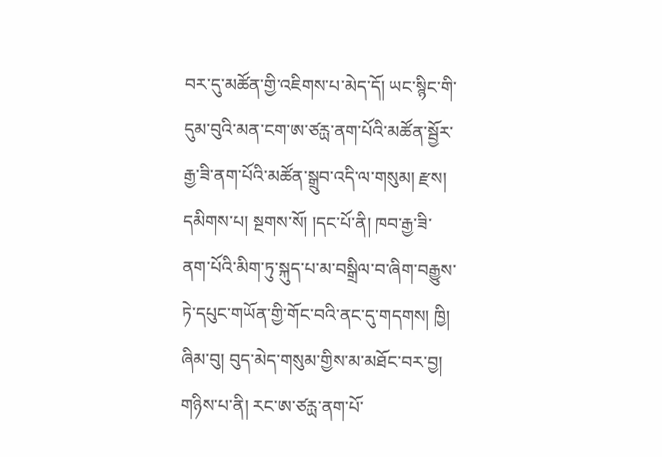བར་དུ་མཚོན་གྱི་འཇིགས་པ་མེད་དོ། ཡང་སྙིང་གི་དུམ་བུའི་མན་ངག་ཨ་ཙརྻ་ནག་པོའི་མཚོན་སྦྱོར་རྒྱ་ཟི་ནག་པོའི་མཚོན་སྒྲུབ་འདི་ལ་གསུམ། རྫས། དམིགས་པ། སྔགས་སོ། །དང་པོ་ནི། ཁབ་རྒྱ་ཟི་ནག་པོའི་མིག་ཏུ་སྐུད་པ་མ་བསྒྲིལ་བ་ཞིག་བརྒྱུས་ཏེ་དཔུང་གཡོན་གྱི་གོང་བའི་ནང་དུ་གདགས། ཁྱི། ཞིམ་བུ། བུད་མེད་གསུམ་གྱིས་མ་མཐོང་བར་བྱ། གཉིས་པ་ནི། རང་ཨ་ཙརྻ་ནག་པོ་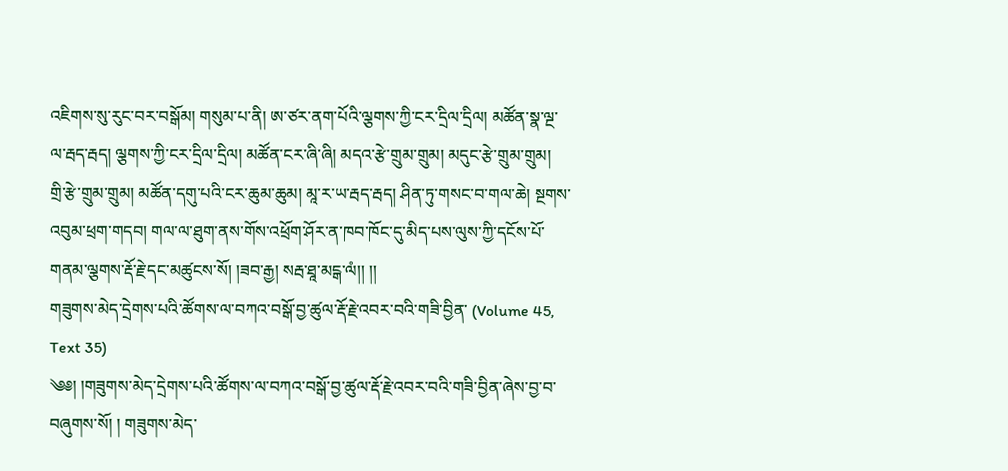འཇིགས་སུ་རུང་བར་བསྒོམ། གསུམ་པ་ནི། ཨ་ཙར་ནག་པོའི་ལྕགས་ཀྱི་ངར་དྲིལ་དྲིལ། མཚོན་སྣ་ལྔ་ལ་རྦད་རྦད། ལྕགས་ཀྱི་ངར་དྲིལ་དྲིལ། མཚོན་ངར་ཞི་ཞི། མདའ་རྩེ་གྲུམ་གྲུམ། མདུང་རྩེ་གྲུམ་གྲུམ། གྲི་རྩེ་གྲུམ་གྲུམ། མཚོན་དགུ་པའི་ངར་ཆུམ་ཆུམ། མཱ་ར་ཡ་རྦད་རྦད། ཤིན་ཏུ་གསང་བ་གལ་ཆེ། སྔགས་འབུམ་ཕྲག་གདབ། གལ་ལ་ཐུག་ནས་གོས་འཕྲོག་ཤོར་ན་ཁབ་ཁོང་དུ་མིད་པས་ལུས་ཀྱི་དངོས་པོ་གནམ་ལྕགས་རྡོ་རྗེ་དང་མཚུངས་སོ། །ཟབ་རྒྱ། སརྦ་ཐཱ་མངྒ་ལཾ།། །།
གཟུགས་མེད་དྲེགས་པའི་ཚོགས་ལ་བཀའ་བསྒོ་བྱ་ཚུལ་རྡོ་རྗེ་འབར་བའི་གཟི་བྱིན་ (Volume 45, Text 35)
༄༅། །གཟུགས་མེད་དྲེགས་པའི་ཚོགས་ལ་བཀའ་བསྒོ་བྱ་ཚུལ་རྡོ་རྗེ་འབར་བའི་གཟི་བྱིན་ཞེས་བྱ་བ་བཞུགས་སོ། ། གཟུགས་མེད་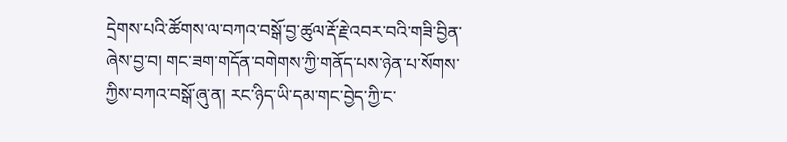དྲེགས་པའི་ཚོགས་ལ་བཀའ་བསྒོ་བྱ་ཚུལ་རྡོ་རྗེ་འབར་བའི་གཟི་བྱིན་ཞེས་བྱ་བ། གང་ཟག་གདོན་བགེགས་ཀྱི་གནོད་པས་ཉེན་པ་སོགས་ཀྱིས་བཀའ་བསྒོ་ཞུ་ན། རང་ཉིད་ཡི་དམ་གང་བྱེད་ཀྱི་ང་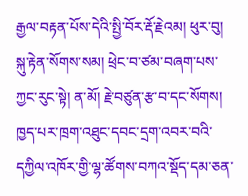རྒྱལ་བརྟན་པོས་དེའི་སྤྱི་བོར་རྡོ་རྗེའམ། ཕུར་བུ། སྐུ་རྟེན་སོགས་སམ། ཕྲེང་བ་ཙམ་བཞག་པས་ཀྱང་རུང་སྟེ། ན་མོ། རྗེ་བཙུན་རྩ་བ་དང་སོགས། ཁྱད་པར་ཁྲག་འཐུང་དབང་དྲག་འབར་བའི་དཀྱིལ་འཁོར་གྱི་ལྷ་ཚོགས་བཀའ་སྡོད་དམ་ཅན་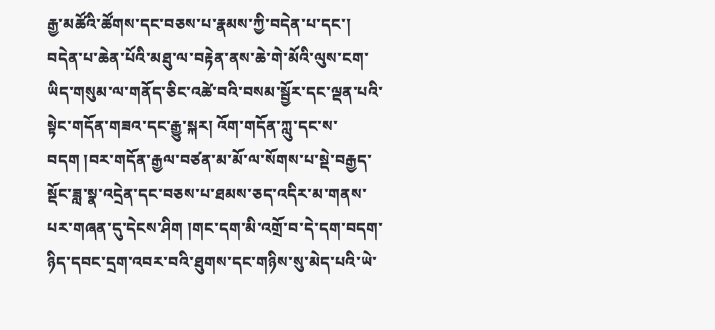རྒྱ་མཚོའི་ཚོགས་དང་བཅས་པ་རྣམས་ཀྱི་བདེན་པ་དང་། བདེན་པ་ཆེན་པོའི་མཐུ་ལ་བརྟེན་ནས་ཆེ་གེ་མོའི་ལུས་ངག་ཡིད་གསུམ་ལ་གནོད་ཅིང་འཚེ་བའི་བསམ་སྦྱོར་དང་ལྡན་པའི་སྟེང་གདོན་གཟའ་དང་རྒྱུ་སྐར། འོག་གདོན་ཀླུ་དང་ས་བདག །བར་གདོན་རྒྱལ་བཙན་མ་མོ་ལ་སོགས་པ་སྡེ་བརྒྱད་སྡོང་ཟླ་སྣ་འདྲེན་དང་བཅས་པ་ཐམས་ཅད་འདིར་མ་གནས་པར་གཞན་དུ་དེངས་ཤིག །གང་དག་མི་འགྲོ་བ་དེ་དག་བདག་ཉིད་དབང་དྲག་འབར་བའི་ཐུགས་དང་གཉིས་སུ་མེད་པའི་ཡེ་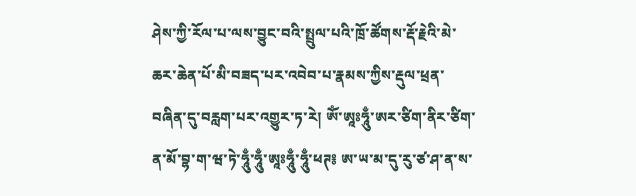ཤེས་ཀྱི་རོལ་པ་ལས་བྱུང་བའི་སྤྲུལ་པའི་ཁྲོ་ཚོགས་རྡོ་རྗེའི་མེ་ཆར་ཆེན་པོ་མི་བཟད་པར་འབེབ་པ་རྣམས་ཀྱིས་རྡུལ་ཕྲན་བཞིན་དུ་བརླག་པར་འགྱུར་ཏ་རེ། ཨོཾ་ཨཱཿཧཱུྃ་ཨར་ཙིག་ནིར་ཙིག་ན་མོ་བྷ་ག་ཝ་ཏེ་ཧཱུྃ་ཧཱུྃ་ཨཱཿཧཱུྃ་ཧཱུྃ་ཕཊ༔ ཨ་ཡ་མ་དུ་རུ་ཙ་ཤ་ན་ས་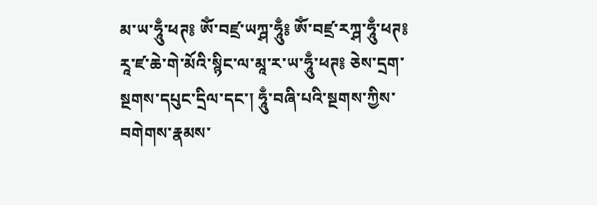མ་ཡ་ཧཱུྃ་ཕཊ༔ ཨོཾ་བཛྲ་ཡཀྴ་ཧཱུྃ༔ ཨོཾ་བཛྲ་རཀྴ་ཧཱུྃ་ཕཊ༔ རཱ་ཛ་ཆེ་གེ་མོའི་སྙིང་ལ་མཱ་ར་ཡ་ཧཱུྃ་ཕཊ༔ ཅེས་དྲག་སྔགས་དཔུང་དྲིལ་དང་། ཧཱུྃ་བཞི་པའི་སྔགས་ཀྱིས་བགེགས་རྣམས་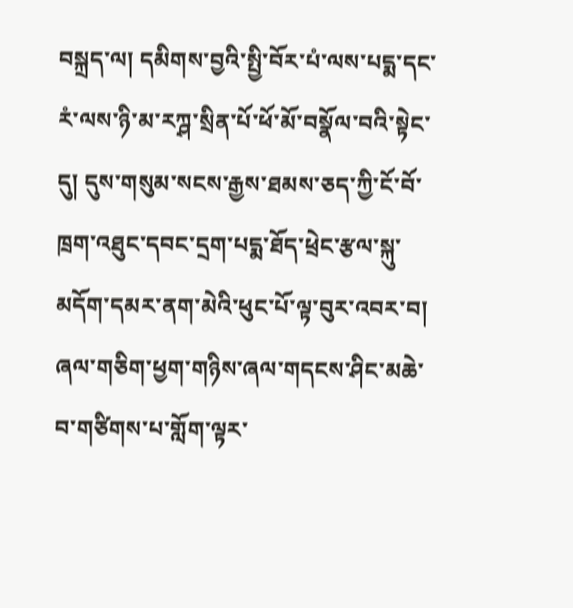བསྐྲད་ལ། དམིགས་བྱའི་སྤྱི་བོར་པཾ་ལས་པདྨ་དང་རཾ་ལས་ཉི་མ་རཀྴ་སྲིན་པོ་ཕོ་མོ་བསྣོལ་བའི་སྟེང་དུ། དུས་གསུམ་སངས་རྒྱས་ཐམས་ཅད་ཀྱི་ངོ་བོ་ཁྲག་འཐུང་དབང་དྲག་པདྨ་ཐོད་ཕྲེང་རྩལ་སྐུ་མདོག་དམར་ནག་མེའི་ཕུང་པོ་ལྟ་བུར་འབར་བ། ཞལ་གཅིག་ཕྱག་གཉིས་ཞལ་གདངས་ཤིང་མཆེ་བ་གཙིགས་པ་གློག་ལྟར་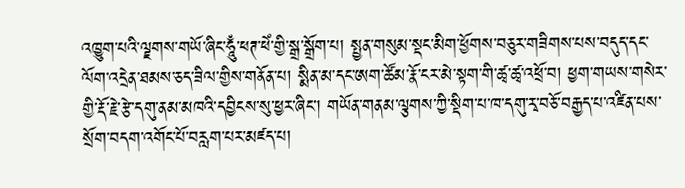འཁྱུག་པའི་ལྗགས་གཡོ་ཞིང་ཧཱུྃ་ཕཊ་ཕེཾ་གྱི་སྒྲ་སྒྲོག་པ། སྤྱན་གསུམ་སྡང་མིག་ཕྱོགས་བཅུར་གཟིགས་པས་བདུད་དང་ལོག་འདྲེན་ཐམས་ཅད་ཟིལ་གྱིས་གནོན་པ། སྨིན་མ་དང་ཨག་ཚོམ་རྣོ་ངར་མེ་སྟག་གི་ཚྭ་ཚྭ་འཕྲོ་བ། ཕྱག་གཡས་གསེར་གྱི་རྡོ་རྗེ་རྩེ་དགུ་ནམ་མཁའི་དབྱིངས་སུ་ཕྱར་ཞིང་། གཡོན་གནམ་ལྕགས་ཀྱི་སྡིག་པ་ཁ་དགུ་རྭ་བཅོ་བརྒྱད་པ་འཛིན་པས་སྲོག་བདག་འགོང་པོ་བརླག་པར་མཛད་པ།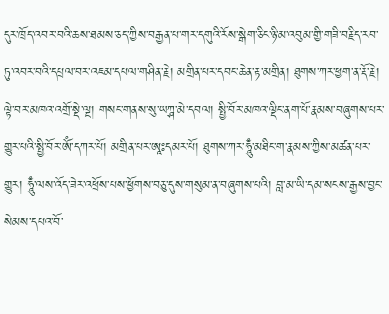དུར་ཁྲོད་འབར་བའི་ཆས་ཐམས་ཅད་ཀྱིས་བརྒྱན་པ་གར་དགུའི་རོས་སྒེག་ཅིང་ཉི་མ་འབུམ་གྱི་གཟི་བརྗིད་རབ་ཏུ་འབར་བའི་དཔྲལ་བར་འཇམ་དཔལ་གཤིན་རྗེ། མགྲིན་པར་དབང་ཆེན་རྟ་མགྲིན། ཐུགས་ཀར་ཕྱག་ན་རྡོ་རྗེ། ལྟེ་བར་མཁའ་འགྲོ་སྡེ་ལྔ། གསང་གནས་སུ་ཡཀྴ་མེ་དབལ། སྤྱི་བོར་མཁའ་ལྡིང་ནག་པོ་རྣམས་བཞུགས་པར་གྱུར་པའི་སྤྱི་བོར་ཨོཾ་དཀར་པོ། མགྲིན་པར་ཨཱཿདམར་པོ། ཐུགས་ཀར་ཧཱུྃ་མཐིང་ག་རྣམས་ཀྱིས་མཚན་པར་གྱུར། ཧཱུྃ་ལས་འོད་ཟེར་འཕྲོས་པས་ཕྱོགས་བཅུ་དུས་གསུམ་ན་བཞུགས་པའི། བླ་མ་ཡི་དམ་སངས་རྒྱས་བྱང་སེམས་དཔའ་བོ་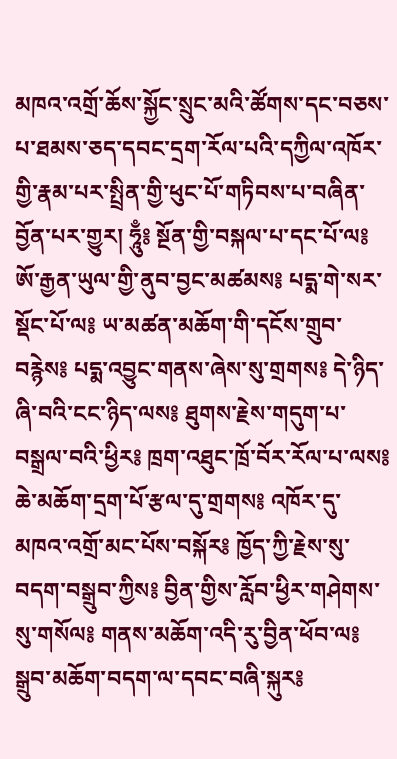མཁའ་འགྲོ་ཆོས་སྐྱོང་སྲུང་མའི་ཚོགས་དང་བཅས་པ་ཐམས་ཅད་དབང་དྲག་རོལ་པའི་དཀྱིལ་འཁོར་གྱི་རྣམ་པར་སྤྲིན་གྱི་ཕུང་པོ་གཏིབས་པ་བཞིན་བྱོན་པར་གྱུར། ཧཱུྃ༔ སྔོན་གྱི་བསྐལ་པ་དང་པོ་ལ༔ ཨོ་རྒྱན་ཡུལ་གྱི་ནུབ་བྱང་མཚམས༔ པདྨ་གེ་སར་སྡོང་པོ་ལ༔ ཡ་མཚན་མཆོག་གི་དངོས་གྲུབ་བརྙེས༔ པདྨ་འབྱུང་གནས་ཞེས་སུ་གྲགས༔ དེ་ཉིད་ཞི་བའི་ངང་ཉིད་ལས༔ ཐུགས་རྗེས་གདུག་པ་བསྒྲལ་བའི་ཕྱིར༔ ཁྲག་འཐུང་ཁྲོ་བོར་རོལ་པ་ལས༔ ཆེ་མཆོག་དྲག་པོ་རྩལ་དུ་གྲགས༔ འཁོར་དུ་མཁའ་འགྲོ་མང་པོས་བསྐོར༔ ཁྱོད་ཀྱི་རྗེས་སུ་བདག་བསྒྲུབ་ཀྱིས༔ བྱིན་གྱིས་རློབ་ཕྱིར་གཤེགས་སུ་གསོལ༔ གནས་མཆོག་འདི་རུ་བྱིན་ཕོབ་ལ༔ སྒྲུབ་མཆོག་བདག་ལ་དབང་བཞི་སྐུར༔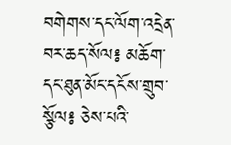བགེགས་དང་ལོག་འདྲེན་བར་ཆད་སོལ༔ མཆོག་དང་ཐུན་མོང་དངོས་གྲུབ་སྩོལ༔ ཅེས་པའི་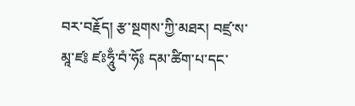བར་བརྗོད། རྩ་སྔགས་ཀྱི་མཐར། བཛྲ་ས་མཱ་ཛ༔ ཛཿཧཱུྃ་བཾ་ཧོ༔ དམ་ཚིག་པ་དང་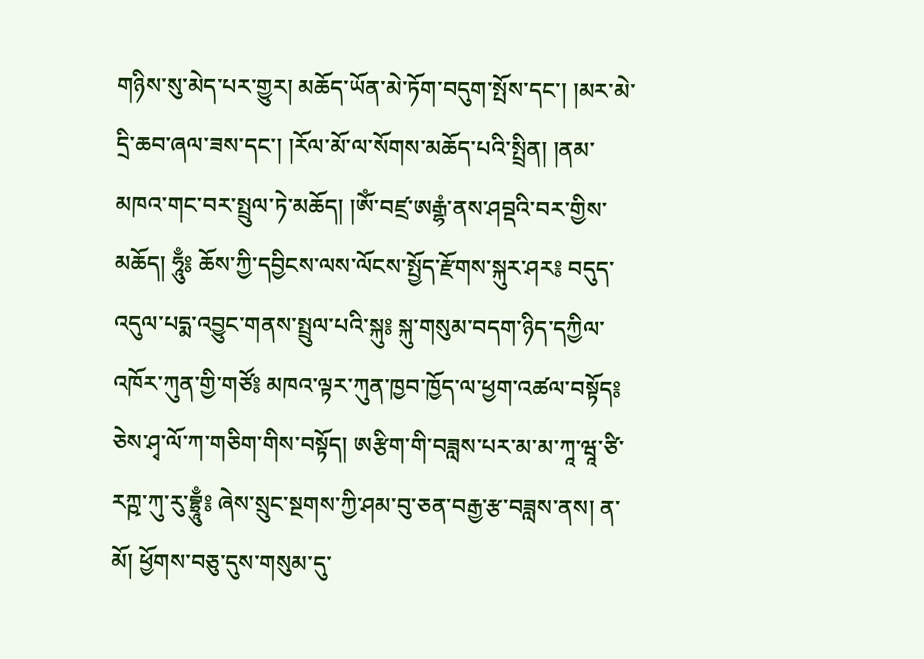གཉིས་སུ་མེད་པར་གྱུར། མཆོད་ཡོན་མེ་ཏོག་བདུག་སྤོས་དང་། །མར་མེ་དྲི་ཆབ་ཞལ་ཟས་དང་། །རོལ་མོ་ལ་སོགས་མཆོད་པའི་སྤྲིན། །ནམ་མཁའ་གང་བར་སྤྲུལ་ཏེ་མཆོད། །ཨོཾ་བཛྲ་ཨརྒྷཾ་ནས་ཤབྡའི་བར་གྱིས་མཆོད། ཧཱུྃ༔ ཆོས་ཀྱི་དབྱིངས་ལས་ལོངས་སྤྱོད་རྫོགས་སྐུར་ཤར༔ བདུད་འདུལ་པདྨ་འབྱུང་གནས་སྤྲུལ་པའི་སྐུ༔ སྐུ་གསུམ་བདག་ཉིད་དཀྱིལ་འཁོར་ཀུན་གྱི་གཙོ༔ མཁའ་ལྟར་ཀུན་ཁྱབ་ཁྱོད་ལ་ཕྱག་འཚལ་བསྟོད༔ ཅེས་ཤྭ་ལོ་ཀ་གཅིག་གིས་བསྟོད། ཨརྩིག་གི་བཟླས་པར་མ་མ་ཀཱ་ཝཱ་ཙི་རཀྵ་ཀུ་རུ་བྷྲཱུྃ༔ ཞེས་སྲུང་སྔགས་ཀྱི་ཤམ་བུ་ཅན་བརྒྱ་རྩ་བཟླས་ནས། ན་མོ། ཕྱོགས་བཅུ་དུས་གསུམ་དུ་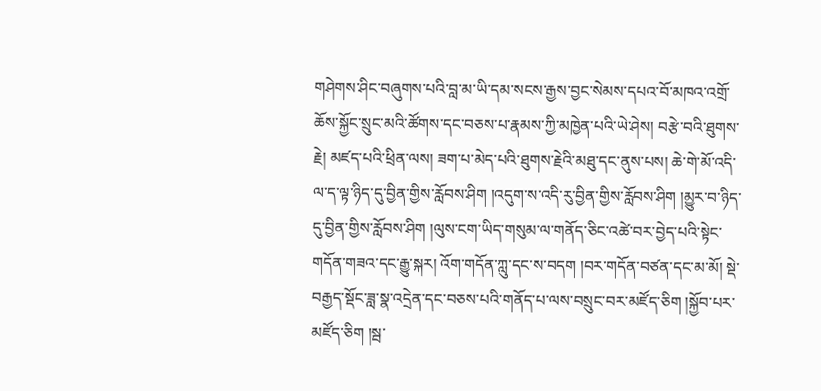གཤེགས་ཤིང་བཞུགས་པའི་བླ་མ་ཡི་དམ་སངས་རྒྱས་བྱང་སེམས་དཔའ་བོ་མཁའ་འགྲོ་ཆོས་སྐྱོང་སྲུང་མའི་ཚོགས་དང་བཅས་པ་རྣམས་ཀྱི་མཁྱེན་པའི་ཡེ་ཤེས། བརྩེ་བའི་ཐུགས་རྗེ། མཛད་པའི་ཕྲིན་ལས། ཟག་པ་མེད་པའི་ཐུགས་རྗེའི་མཐུ་དང་ནུས་པས། ཆེ་གེ་མོ་འདི་ལ་ད་ལྟ་ཉིད་དུ་བྱིན་གྱིས་རློབས་ཤིག །འདུག་ས་འདི་རུ་བྱིན་གྱིས་རློབས་ཤིག །མྱུར་བ་ཉིད་དུ་བྱིན་གྱིས་རློབས་ཤིག །ལུས་ངག་ཡིད་གསུམ་ལ་གནོད་ཅིང་འཚེ་བར་བྱེད་པའི་སྟེང་གདོན་གཟའ་དང་རྒྱུ་སྐར། འོག་གདོན་ཀླུ་དང་ས་བདག །བར་གདོན་བཙན་དང་མ་མོ། སྡེ་བརྒྱད་སྡོང་ཟླ་སྣ་འདྲེན་དང་བཅས་པའི་གནོད་པ་ལས་བསྲུང་བར་མཛོད་ཅིག །སྐྱོབ་པར་མཛོད་ཅིག །སྦ་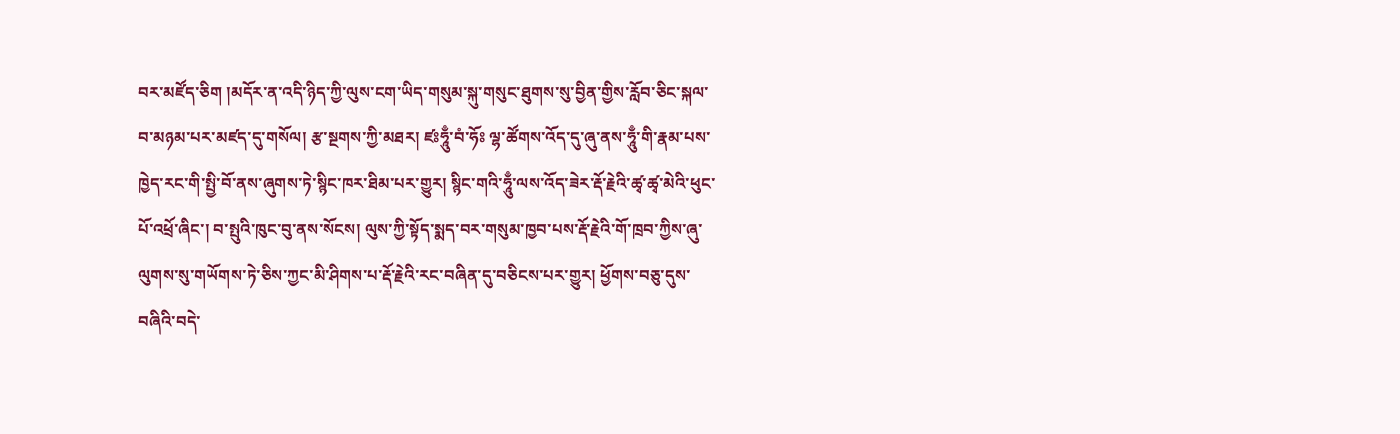བར་མཛོད་ཅིག །མདོར་ན་འདི་ཉིད་ཀྱི་ལུས་ངག་ཡིད་གསུམ་སྐུ་གསུང་ཐུགས་སུ་བྱིན་གྱིས་རློབ་ཅིང་སྐལ་བ་མཉམ་པར་མཛད་དུ་གསོལ། རྩ་སྔགས་ཀྱི་མཐར། ཛཿཧཱུྃ་བཾ་ཧོཿ ལྷ་ཚོགས་འོད་དུ་ཞུ་ནས་ཧཱུྃ་གི་རྣམ་པས་ཁྱེད་རང་གི་སྤྱི་བོ་ནས་ཞུགས་ཏེ་སྙིང་ཁར་ཐིམ་པར་གྱུར། སྙིང་གའི་ཧཱུྃ་ལས་འོད་ཟེར་རྡོ་རྗེའི་ཚྭ་ཚྭ་མེའི་ཕུང་པོ་འཕྲོ་ཞིང་། བ་སྤུའི་ཁུང་བུ་ནས་སོངས། ལུས་ཀྱི་སྟོད་སྨད་བར་གསུམ་ཁྱབ་པས་རྡོ་རྗེའི་གོ་ཁྲབ་ཀྱིས་ཞུ་ལུགས་སུ་གཡོགས་ཏེ་ཅིས་ཀྱང་མི་ཤིགས་པ་རྡོ་རྗེའི་རང་བཞིན་དུ་བཅིངས་པར་གྱུར། ཕྱོགས་བཅུ་དུས་བཞིའི་བདེ་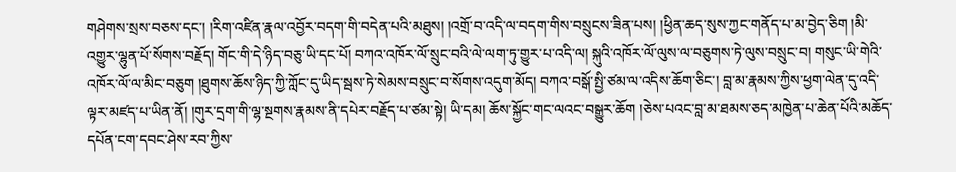གཤེགས་སྲས་བཅས་དང་། །རིག་འཛིན་རྣལ་འབྱོར་བདག་གི་བདེན་པའི་མཐུས། །འགྲོ་བ་འདི་ལ་བདག་གིས་བསྲུངས་ཟིན་པས། །ཕྱིན་ཆད་སུས་ཀྱང་གནོད་པ་མ་བྱེད་ཅིག །མི་འགྱུར་ལྷུན་པོ་སོགས་བརྗོད། གོང་གི་དེ་ཉིད་བཅུ་ཡི་དང་པོ། བཀའ་འཁོར་ལོ་སྲུང་བའི་ལེ་ལག་ཏུ་གྱུར་པ་འདི་ལ། སྐུའི་འཁོར་ལོ་ལུས་ལ་བཅུགས་ཏེ་ལུས་བསྲུང་བ། གསུང་ཡི་གེའི་འཁོར་ལོ་ལ་མིང་བཅུག །ཐུགས་ཆོས་ཉིད་ཀྱི་ཀློང་དུ་ཡིད་སྦས་ཏེ་སེམས་བསྲུང་བ་སོགས་འདུག་མོད། བཀའ་བསྒོ་སྤྱི་ཙམ་ལ་འདིས་ཆོག་ཅིང་། བླ་མ་རྣམས་ཀྱིས་ཕྱག་ལེན་དུ་འདི་ལྟར་མཛད་པ་ཡིན་ནོ། །གུར་དྲག་གི་ལྷ་སྔགས་རྣམས་ནི་དཔེར་བརྗོད་པ་ཙམ་སྟེ། ཡི་དམ། ཆོས་སྐྱོང་གང་ལའང་བསྒྱུར་ཆོག །ཅེས་པའང་བླ་མ་ཐམས་ཅད་མཁྱེན་པ་ཆེན་པོའི་མཆོད་དཔོན་ངག་དབང་ཤེས་རབ་ཀྱིས་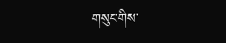གསུང་གིས་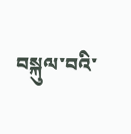བསྐུལ་བའི་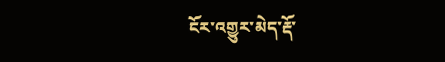ངོར་འགྱུར་མེད་རྡོ་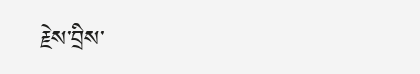རྗེས་བྲིས་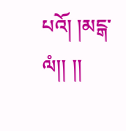པའོ། །མངྒ་ལཾ།། །།